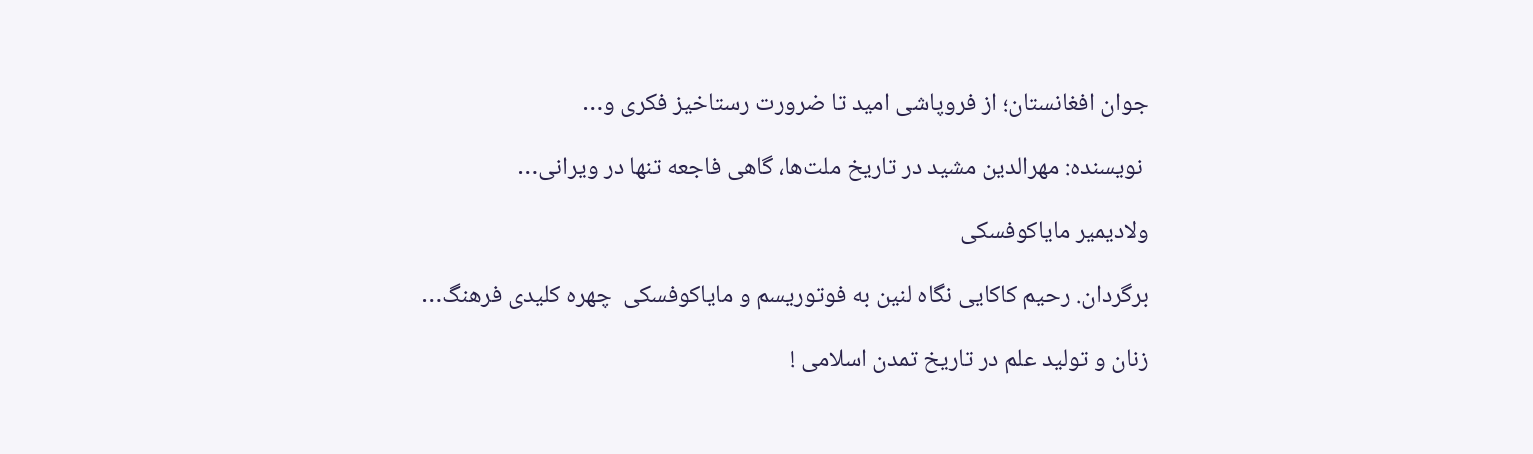جوان افغانستان؛ از فروپاشی امید تا ضرورت رستاخیز فکری و…

 نویسنده: مهرالدین مشید در تاریخ ملت‌ها، گاهی فاجعه تنها در ویرانی…

ولادیمیر مایاکوفسکی

برگردان. رحیم کاکایی نگاه لنین به فوتوریسم و مایاکوفسکی  چهره‌ کلیدی فرهنگ…

زنان و تولید علم در تاریخ تمدن اسلامی !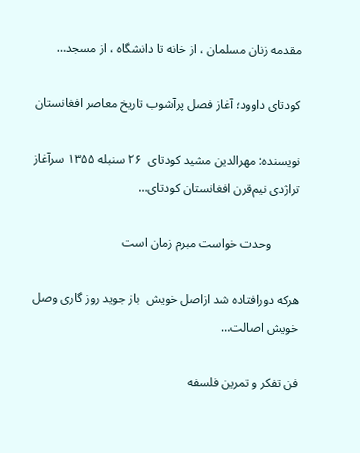مقدمه زنان مسلمان ، از خانه تا دانشگاه ، از مسجد…

کودتای داوود؛ آغاز فصل پرآشوب تاریخ معاصر افغانستان

نویسنده: مهرالدین مشید کودتای  ۲۶ سنبله ۱۳۵۵ سرآغاز تراژدی نیم‌قرن افغانستان کودتای…

         وحدت خواست مبرم زمان است

هرکه دورافتاده شد ازاصل خویش  باز جوید روز گاری وصل خویش اصالت…

فن تفکر و تمرین فلسفه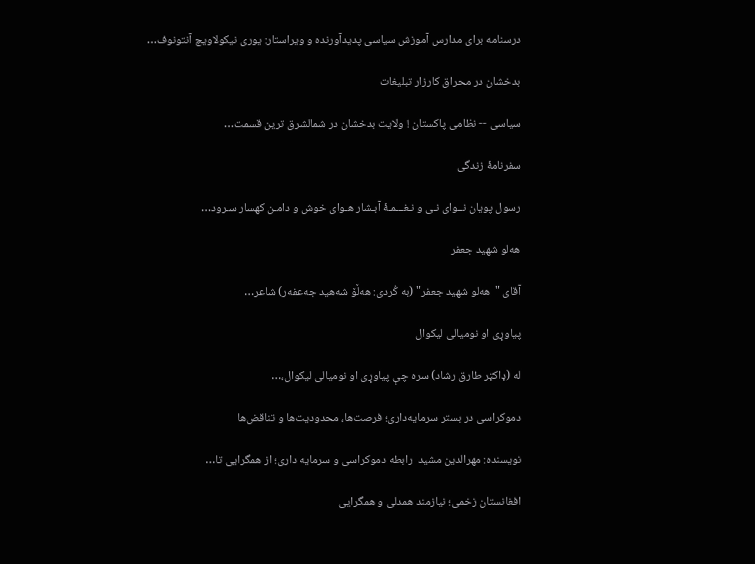درسنامه برای مدارس آموزش سیاسی پدیدآورنده و ویراستار: یوری نیکولاویچ آنتونوف…

بدخشان در محراق کارزار تبلیغات

سیاسی -- نظامی پاکستان ! ولایت بدخشان در شمالشرق ترین قسمت…

سفرنامۀ زندگی

رسول پویان نــوای نـی و نـغـــمـۀ آبـشار هـوای خوش و دامـن کهسار سـرود…

هه‌لو شهید جعفر

آقای "هه‌لو شهید جعفر" (به کُردی: هەڵۆ شەهید جەعفەر) شاعر…

پیاوړی او نومیالی لیکوال

له (ډاکټر طارق رشاد) سره چې پیاوړی او نومیالی لیکوال،…

دموکراسی در بستر سرمایه‌داری؛ فرصت‌ها، محدودیت‌ها و تناقض‌ها

نویسنده: مهرالدین مشید  رابطه دموکراسی و سرمایه داری؛ از همگرایی تا…

افغانستان زخمی؛ نیازمند همدلی و همگرایی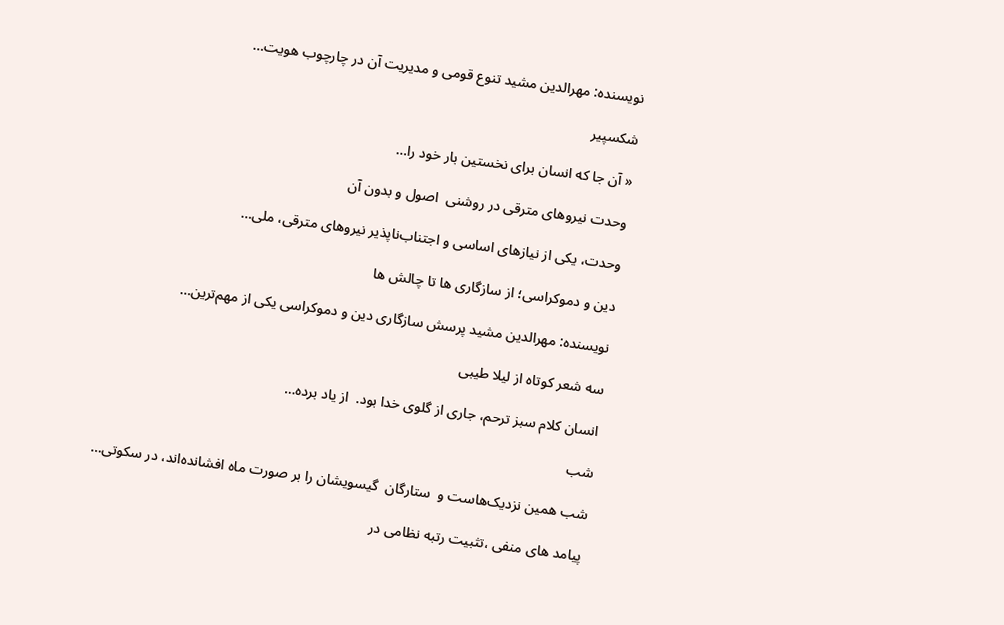نویسنده: مهرالدین مشید تنوع قومی و مدیریت آن در چارچوب هویت…

شکسپیر

« آن ‌جا که انسان برای نخستین ‌بار خود را…

وحدت نیروهای مترقی در روشنی  اصول و بدون آن

وحدت، یکی از نیازهای اساسی و اجتناب‌ناپذیر نیروهای مترقی، ملی…

دین و دموکراسی؛ از سازگاری ها تا چالش ها

نویسنده: مهرالدین مشید پرسش سازگاری دین و دموکراسی یکی از مهم‌ترین…

سه‌ شعر کوتاه از لیلا طیبی

انسان کلام سبز ترحم، جاری از گلوی خدا بود.  از یاد برده…

شب

شب همین نزدیک‌هاست و  ستارگان  گیسویشان را بر صورت ماه افشانده‌اند، در سکوتی…

پیامد های منفی ،تثبیت رتبه نظامی در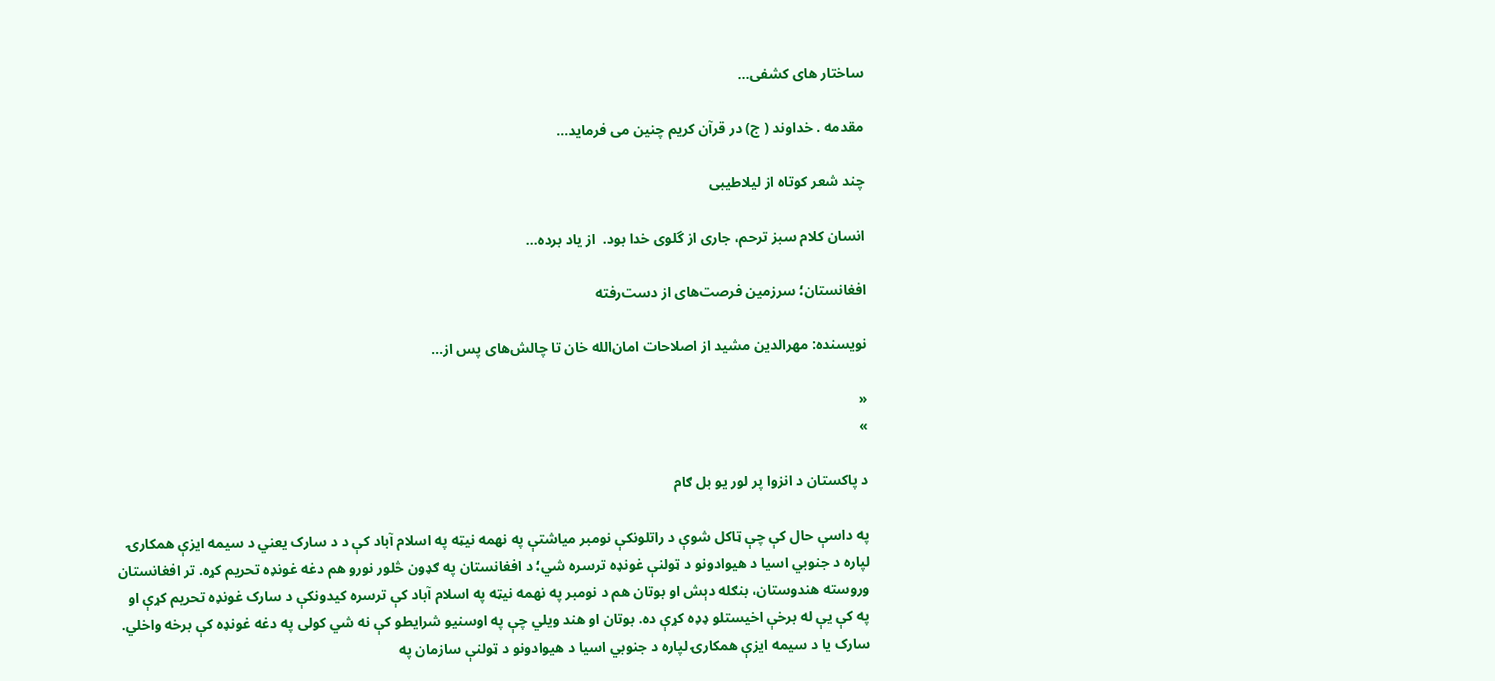ساختار های کشفی…

مقدمه . خداوند ( ج) در قرآن کریم چنین می فرماید…

چند شعر کوتاه از لیلاطیبی

انسان کلام سبز ترحم، جاری از گلوی خدا بود.  از یاد برده…

افغانستان؛ سرزمین فرصت‌های از دست‌رفته

نویسنده: مهرالدین مشید از اصلاحات امان‌الله خان تا چالش‌های پس از…

«
»

د پاکستان د انزوا پر لور يو بل ګام

په داسې حال کې چې ټاکل شوې د راتلونکې نومبر مياشتې په نهمه نيټه په اسلام آباد کې د د سارک یعني د سیمه ایزې همکارۍ لپاره د جنوبي اسیا د هیوادونو د ټولنې غونډه ترسره شي؛ د افغانستان په ګډون څلور نورو هم دغه غونډه تحريم کړه. تر افغانستان وروسته هندوستان، بنګله دېش او بوتان هم د نومبر په نهمه نيټه په اسلام آباد کې ترسره کيدونکې د سارک غونډه تحريم کړې او په کې يې له برخې اخيستلو ډډه کړې ده. بوتان او هند ويلي چې په اوسنيو شرايطو کې نه شي کولی په دغه غونډه کې برخه واخلي. سارک يا د سیمه ایزې همکارۍ لپاره د جنوبي اسیا د هیوادونو د ټولنې سازمان په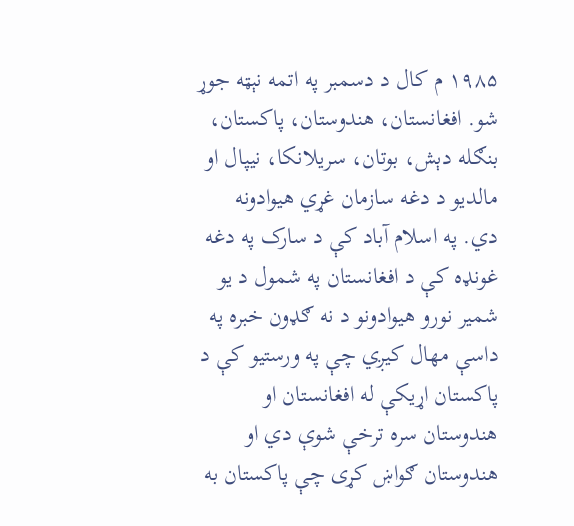۱۹۸۵ م کال د دسمبر په اتمه نېټه جوړ شو. افغانستان، هندوستان، پاکستان، بنګله دېش، بوتان، سريلانکا، نيپال او مالدیو د دغه سازمان غړي هيوادونه دي. په اسلام آباد کې د سارک په دغه غونډه کې د افغانستان په شمول د يو شمير نورو هیوادونو د نه ګډون خبره په داسې مهال کيږي چې په ورستيو کې د پاکستان اړيکې له افغانستان او هندوستان سره ترخې شوې دي او هندوستان ګواښ کړی چې پاکستان به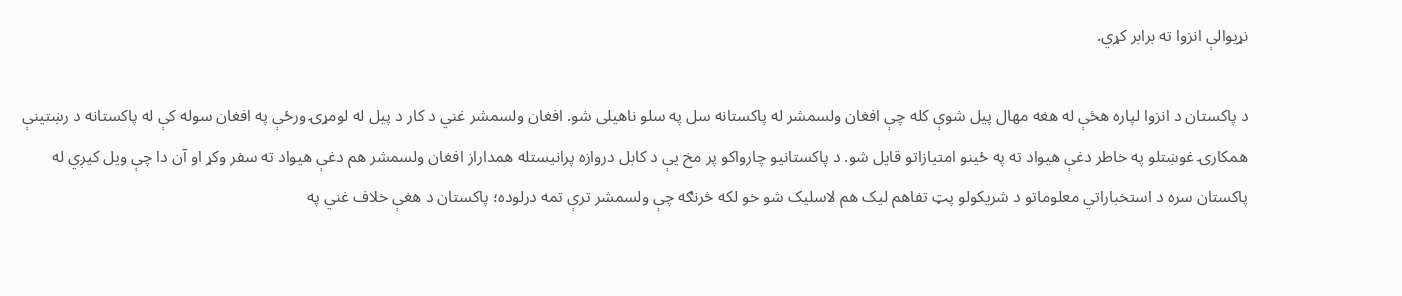نړيوالې انزوا ته برابر کړي.

د پاکستان د انزوا لپاره هڅې له هغه مهال پيل شوې کله چې افغان ولسمشر له پاکستانه سل په سلو ناهیلی شو. افغان ولسمشر غني د کار د پيل له لومړۍ ورځې په افغان سوله کې له پاکستانه د رښتينې همکارۍ غوښتلو په خاطر دغې هيواد ته په ځينو امتيازاتو قایل شو. د پاکستانيو چارواکو پر مخ يې د کابل دروازه پرانيستله همداراز افغان ولسمشر هم دغې هيواد ته سفر وکړ او آن دا چې ويل کيږي له پاکستان سره د استخباراتي معلوماتو د شريکولو پټ تفاهم ليک هم لاسليک شو خو لکه څرنګه چې ولسمشر ترې تمه درلوده؛ پاکستان د هغې خلاف غني په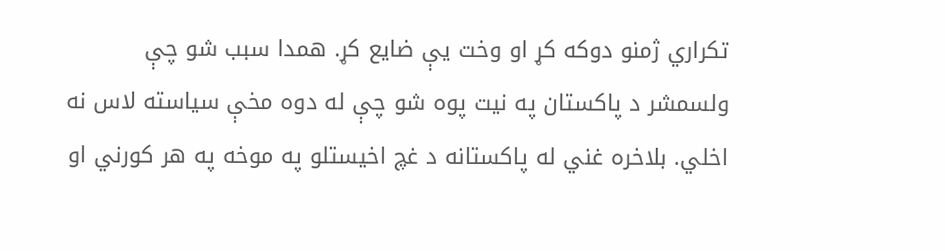تکراري ژمنو دوکه کړ او وخت يې ضایع کړ. همدا سبب شو چې ولسمشر د پاکستان په نيت پوه شو چې له دوه مخې سياسته لاس نه اخلي. بلاخره غني له پاکستانه د غچ اخيستلو په موخه په هر کورني او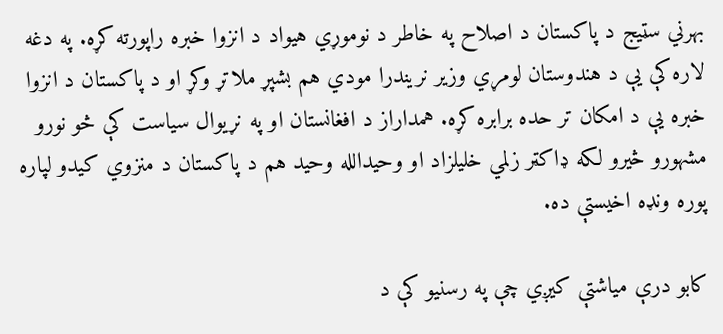بهرني سټيج د پاکستان د اصلاح په خاطر د نوموړي هيواد د انزوا خبره راپورته کړه. په دغه لاره کې يې د هندوستان لومړي وزير نريندرا مودي هم بشپړ ملاتړ وکړ او د پاکستان د انزوا خبره يې د امکان تر حده برابره کړه. همداراز د افغانستان او په نړيوال سياست کې څو نورو مشهورو څيرو لکه ډاکټر زلمي خليلزاد او وحيدالله وحيد هم د پاکستان د منزوي کیدو لپاره پوره ونډه اخيستې ده.

کابو درې مياشتې کيږي چې په رسنيو کې د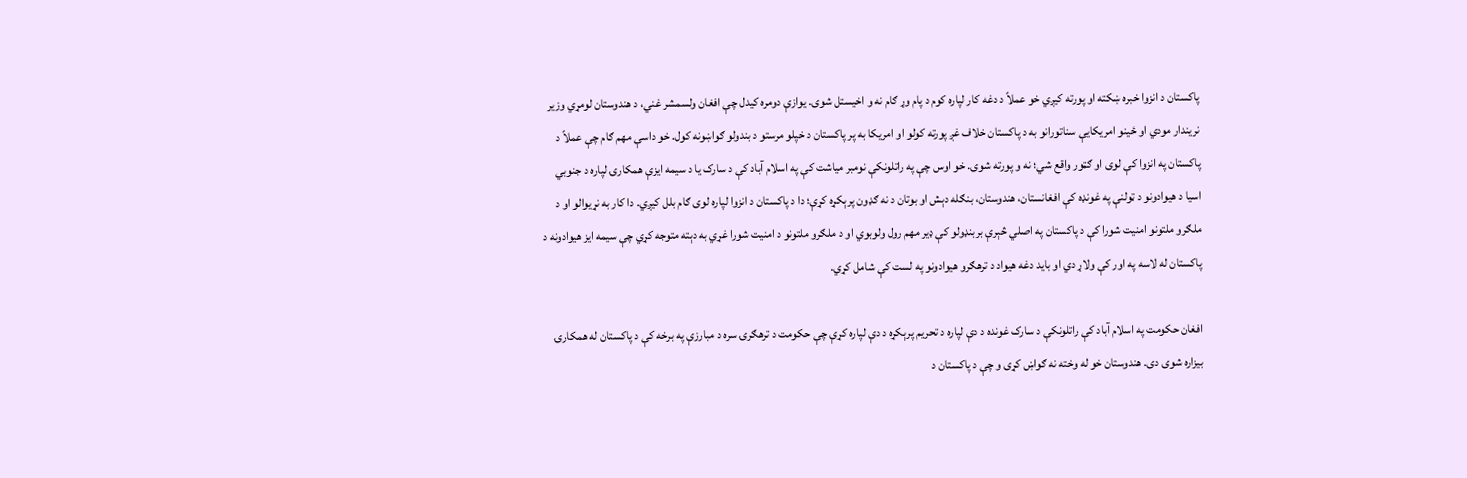پاکستان د انزوا خبره ښکته او پورته کيږي خو عملاً د دغه کار لپاره کوم د پام وړ ګام نه و اخيستل شوی. يوازې دومره کيدل چې افغان ولسمشر غني، د هندوستان لومړي وزير نريندار مودي او ځينو امريکايې سناتورانو به د پاکستان خلاف غږ پورته کولو او امریکا به پر پاکستان د خپلو مرستو د بندولو ګواښونه کول. خو داسې مهم ګام چې عملاً د پاکستان په انزوا کې لوی او ګټور واقع شي؛ نه و پورته شوی. خو اوس چې په راتلونکې نومبر مياشت کې په اسلام آباد کې د سارک يا د سیمه ایزې همکارۍ لپاره د جنوبي اسیا د هیوادونو د ټولنې په غونډه کې افغانستان، هندوستان، بنګله دېش او بوتان د نه ګډون پرېکړه کړې؛ دا د پاکستان د انزوا لپاره لوی ګام بلل کيږي. دا کار به نړيوالو او د ملګرو ملتونو امنيت شورا کې د پاکستان په اصلي څېرې بربنډولو کې ډیر مهم رول ولوبوي او د ملګرو ملتونو د امنيت شورا غړي به دېته متوجه کړي چې سيمه ايز هيوادونه د پاکستان له لاسه په اور کې ولاړ دي او بايد دغه هيواد د ترهګرو هيوادونو په لست کې شامل کړي.

افغان حکومت په اسلام آباد کې راتلونکې د سارک غونده د دې لپاره د تحريم پرېکړه د دې لپاره کړې چې حکومت د ترهګرۍ سره د مبارزې په برخه کې د پاکستان له همکارۍ بيزاره شوی دی. هندوستان خو له وخته نه ګواښ کړی و چې د پاکستان د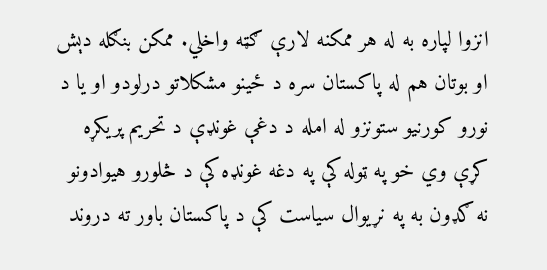انزوا لپاره به له هر ممکنه لارې ګټه واخلي. ممکن بنګله دېش او بوتان هم له پاکستان سره د ځينو مشکلاتو درلودو او يا د نورو کورنيو ستونزو له امله د دغې غونډې د تحريم پريکړه کړې وي خو په ټوله کې په دغه غونډه کې د څلورو هيوادونو نه ګډون به په نړيوال سياست کې د پاکستان باور ته دروند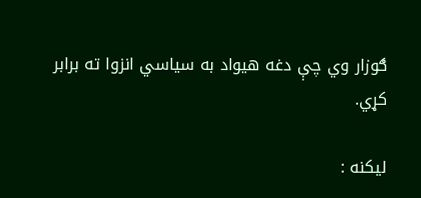ګوزار وي چې دغه هيواد به سياسي انزوا ته برابر کړي.

لیکنه :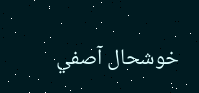خوشحال آصفي